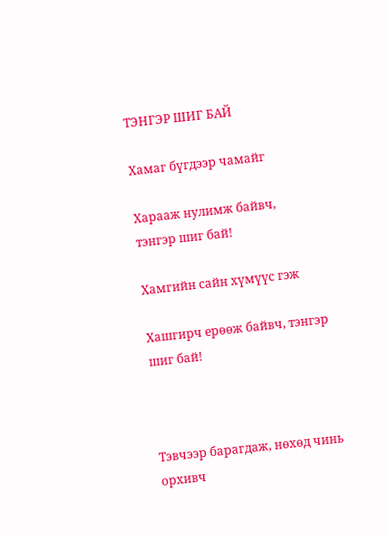ТЭНГЭР ШИГ БАЙ

Хамаг бүгдээр чамайг

Харааж нулимж байвч, тэнгэр шиг бай!

Хамгийн сайн хүмүүс гэж

Хашгирч ерөөж байвч, тэнгэр шиг бай!



Тэвчээр барагдаж, нөхөд чинь орхивч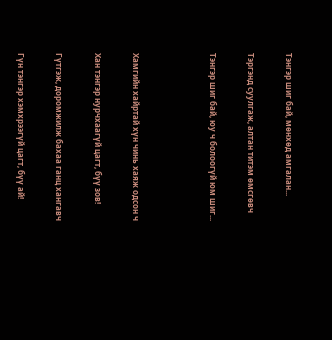Тэнгэр шиг бай, мөнхөд амгалан...

Тэргэнд суулгаж, алтан титэм өмсгөвч

Тэнгэр шиг бай, юу ч болоогүй юм шиг...



Хамгийн хайртай хүн чинь хаяж одсон ч

Хан тэнгэр нурчхаагүй цагт, бүү зов!

Гүтгэж, доромжилж бахаа ганц хангавч

Гүн тэнгэр хэмхрээгүй цагт, бүү ай!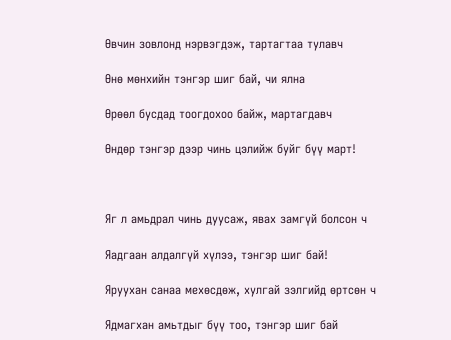Өвчин зовлонд нэрвэгдэж, тартагтаа тулавч

Өнө мөнхийн тэнгэр шиг бай, чи ялна

Өрөөл бусдад тоогдохоо байж, мартагдавч

Өндөр тэнгэр дээр чинь цэлийж буйг бүү март!



Яг л амьдрал чинь дуусаж, явах замгүй болсон ч

Яадгаан алдалгүй хүлээ, тэнгэр шиг бай!

Яруухан санаа мехөсдөж, хулгай зэлгийд өртсөн ч

Ядмагхан амьтдыг бүү тоо, тэнгэр шиг бай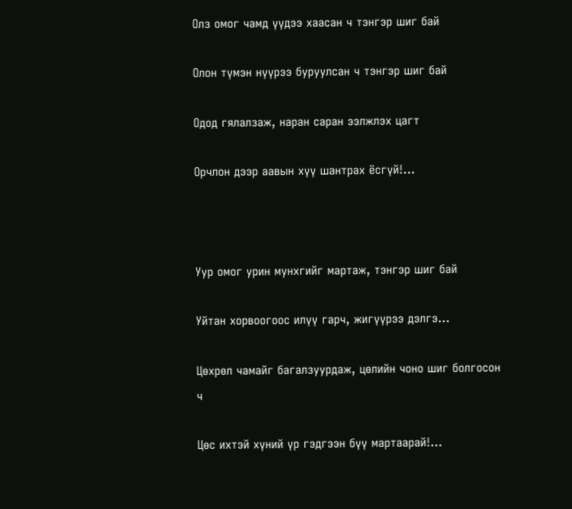Олз омог чамд үүдээ хаасан ч тэнгэр шиг бай

Олон түмэн нүүрээ буруулсан ч тэнгэр шиг бай

Одод гялалзаж, наран саран ээлжлэх цагт

Орчлон дээр аавын хүү шантрах ёсгүй!...



Уур омог урин мунхгийг мартаж, тэнгэр шиг бай

Уйтан хорвоогоос илүү гарч, жигүүрээ дэлгэ...

Цөхрөл чамайг багалзуурдаж, цөлийн чоно шиг болгосон ч

Цөс ихтэй хүний үр гэдгээн бүү мартаарай!...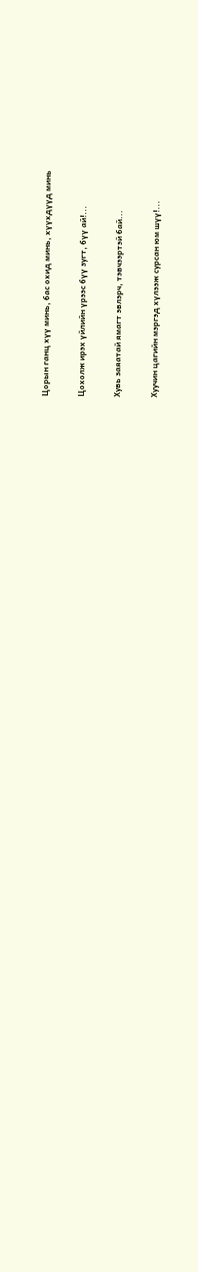Цорын ганц хүү минь, бас охид минь, хүүхдүүд минь

Цохолж ирэх үйлийн үрээс бүү зугт, бүү ай!...

Хувь заяатай ямагт эвлэрч, тэвчээртэй бай...

Хуучин цагийн мэргэд хүлээж сурсан юм шүү!...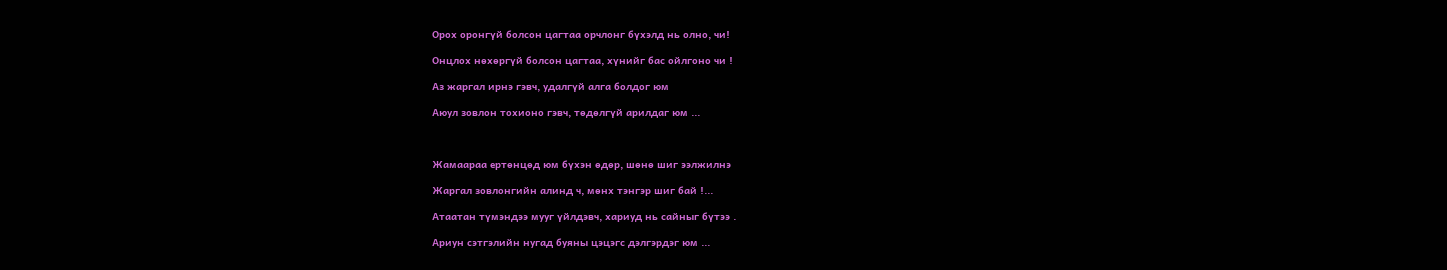Орох оронгүй болсон цагтаа орчлонг бүхэлд нь олно, чи!

Онцлох нөхөргүй болсон цагтаа, хүнийг бас ойлгоно чи !

Аз жаргал ирнэ гэвч, удалгүй алга болдог юм

Аюул зовлон тохионо гэвч, төдөлгүй арилдаг юм ...



Жамаараа ертөнцөд юм бүхэн өдөр, шөнө шиг ээлжилнэ

Жаргал зовлонгийн алинд ч, мөнх тэнгэр шиг бай !...

Атаатан түмэндээ мууг үйлдэвч, хариуд нь сайныг бүтээ .

Ариун сэтгэлийн нугад буяны цэцэгс дэлгэрдэг юм ...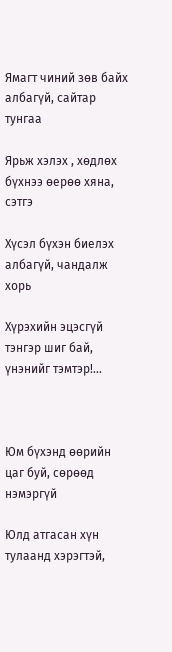Ямагт чиний зөв байх албагүй, сайтар тунгаа

Ярьж хэлэх , хөдлөх бүхнээ өерөө хяна, сэтгэ

Хүсэл бүхэн биелэх албагүй, чандалж хорь

Хүрэхийн эцэсгүй тэнгэр шиг бай, үнэнийг тэмтэр!...



Юм бүхэнд өөрийн цаг буй, сөрөөд нэмэргүй

Юлд атгасан хүн тулаанд хэрэгтэй,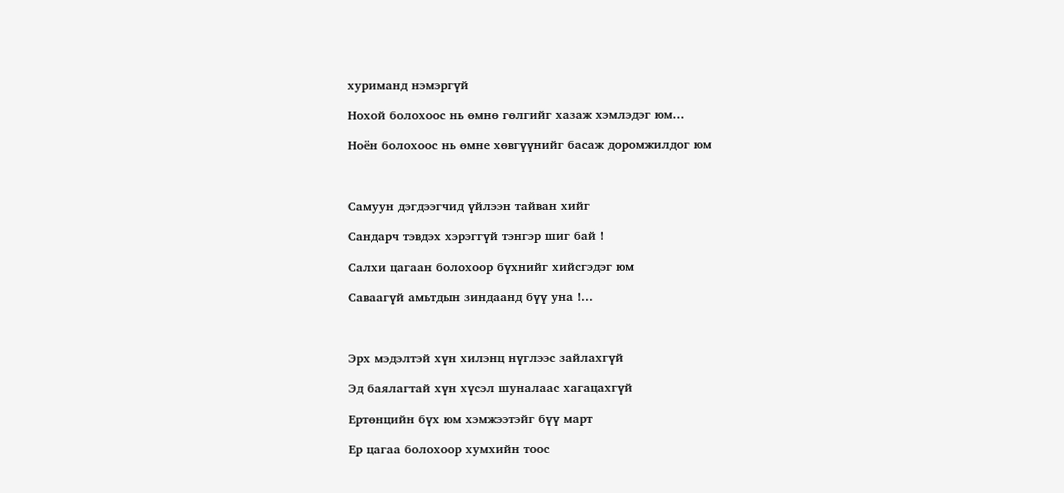хуриманд нэмэргүй

Нохой болохоос нь өмнө гөлгийг хазаж хэмлэдэг юм...

Ноён болохоос нь өмне хөвгүүнийг басаж доромжилдог юм



Самуун дэгдээгчид үйлээн тайван хийг

Сандарч тэвдэх хэрэггүй тэнгэр шиг бай !

Салхи цагаан болохоор бүхнийг хийсгэдэг юм

Саваагүй амьтдын зиндаанд бүү уна !...



Эрх мэдэлтэй хүн хилэнц нүглээс зайлахгүй

Эд баялагтай хүн хүсэл шуналаас хагацахгүй

Ертөнцийн бүх юм хэмжээтэйг бүү март

Ер цагаа болохоор хумхийн тоос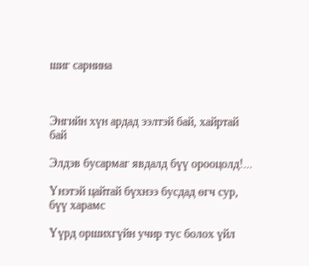шиг сарнина



Энгийн хүн ардад ээлтэй бай, хайртай бай

Элдэв бусармаг явдалд бүү орооцолд!...

Үнэтэй цайтай бүхнээ бусдад өгч сур, бүү харамс

Үүрд оршихгүйн учир тус болох үйл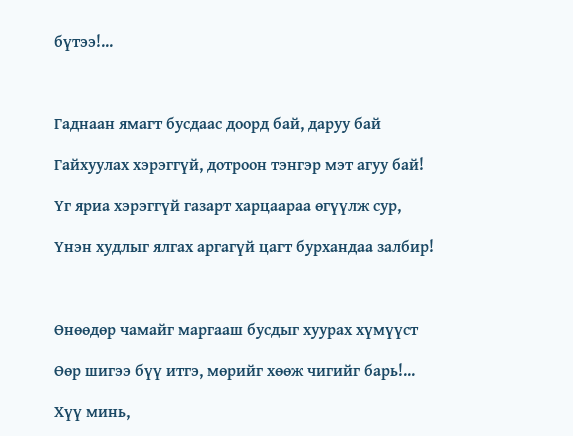бүтээ!...



Гаднаан ямагт бусдаас доорд бай, даруу бай

Гайхуулах хэрэггүй, дотроон тэнгэр мэт агуу бай!

Үг яриа хэрэггүй газарт харцаараа өгүүлж сур,

Үнэн худлыг ялгах аргагүй цагт бурхандаа залбир!



Өнөөдөр чамайг маргааш бусдыг хуурах хүмүүст

Өөр шигээ бүү итгэ, мөрийг хөөж чигийг барь!...

Хүү минь,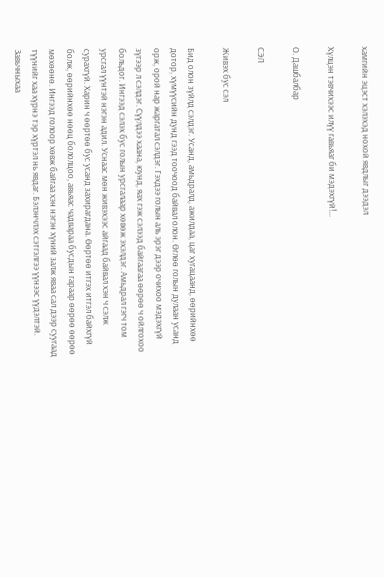хамгийн эцэст хэлэхэд нохой явдлыг дээдэл

Хүлцэн тэвчихээс илүү гавьяаг би мэдэхгүй!...

О. Дашбалбар

СЭЛ

Живэх бус сэл

Бид олон зүйлд сэлдэг. Усанд, амьдралд, ажилдаа, цаг хугацаанд, өөрийнхөө дотор, хүмүүсийн дунд гээд тоочоод байвал олон. Өглөө голын дулаан усанд орж, орой нар жаргатал сэлдэг. Гэхдээ голын аль эрэг дээр очихоо мэдэхгүй зүгээр л сэлдэг. Сүүлдээ хаана, юунд, яах гэж сэлээд байгаагаа өөрөө ч ойлгохоо больдог. Ингээд сэлэх бус голын урсгалаар хөвөж эхэлдэг. Амьдрал гэгч том урсгал үүнтэй нэгэн адил. Уснаас мөн живэхээс айгаад байвал хэн ч сэлж сурахгүй. Харин ч өөртөө бус усанд захирагдана. Өөртөө итгэх итгэл байхгүй болж, өөрийнхөө нөөц бололцоо, авьяас чадвараа бусдын гараар өөрөө өөрөө мөхөөнө. Ингээд голоор хөвж байгаа хэн нэгэн хүний залж яваа сал дээр суугаад түүнийг хаа хүрнэ тэр хүртэл нь явдаг. Бэлэнчлэх сэтгэлгээ үүнээс үүдэлтэй. Завьчныхаа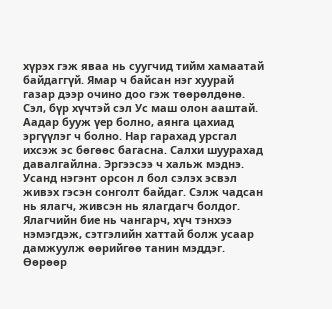хүрэх гэж яваа нь суугчид тийм хамаатай байдаггүй. Ямар ч байсан нэг хуурай газар дээр очино доо гэж төөрөлдөнө. Сэл, бүр хүчтэй сэл Ус маш олон ааштай. Аадар бууж үер болно, аянга цахиад эргүүлэг ч болно. Нар гарахад урсгал ихсэж эс бөгөөс багасна. Салхи шуурахад давалгайлна. Эргээсээ ч хальж мэднэ. Усанд нэгэнт орсон л бол сэлэх эсвэл живэх гэсэн сонголт байдаг. Сэлж чадсан нь ялагч, живсэн нь ялагдагч болдог. Ялагчийн бие нь чангарч, хүч тэнхээ нэмэгдэж, сэтгэлийн хаттай болж усаар дамжуулж өөрийгөө танин мэддэг. Өөрөөр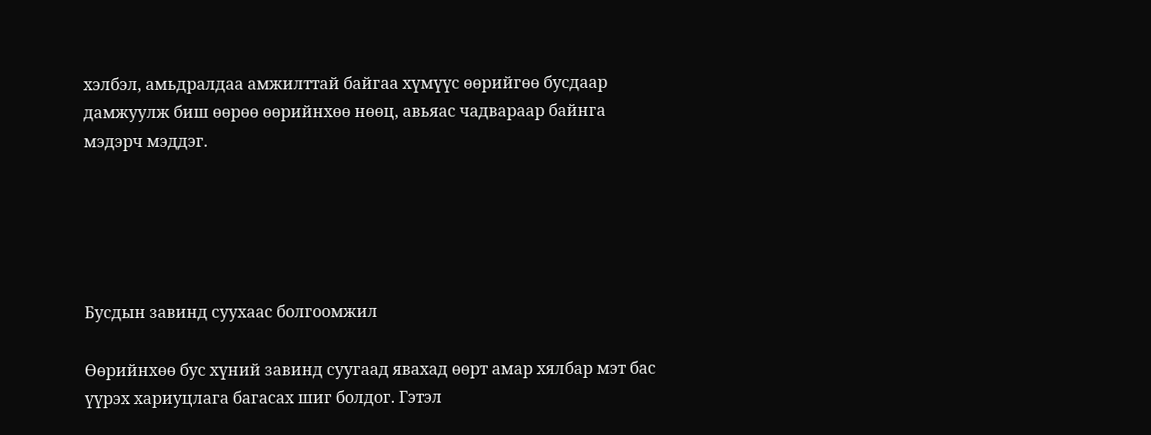хэлбэл, амьдралдаа амжилттай байгаа хүмүүс өөрийгөө бусдаар дамжуулж биш өөрөө өөрийнхөө нөөц, авьяас чадвараар байнга мэдэрч мэддэг.





Бусдын завинд суухаас болгоомжил

Өөрийнхөө бус хүний завинд суугаад явахад өөрт амар хялбар мэт бас үүрэх хариуцлага багасах шиг болдог. Гэтэл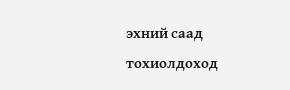эхний саад тохиолдоход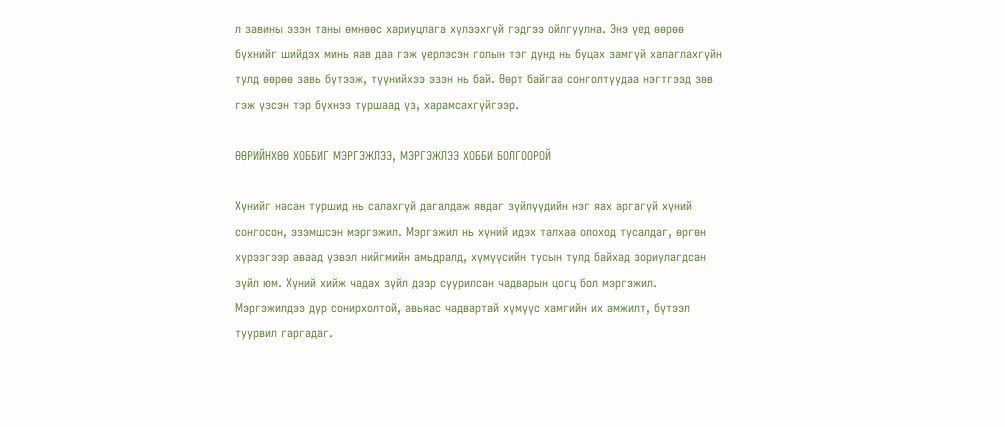л завины эзэн таны өмнөөс хариуцлага хүлээхгүй гэдгээ ойлгуулна. Энэ үед өөрөө бүхнийг шийдэх минь яав даа гэж үерлэсэн голын тэг дунд нь буцах замгүй халаглахгүйн тулд өөрөө завь бүтээж, түүнийхээ эзэн нь бай. Өөрт байгаа сонголтуудаа нэгтгээд зөв гэж үзсэн тэр бүхнээ туршаад үз, харамсахгүйгээр.

ӨӨРИЙНХӨӨ ХОББИГ МЭРГЭЖЛЭЭ, МЭРГЭЖЛЭЭ ХОББИ БОЛГООРОЙ

Хүнийг насан туршид нь салахгүй дагалдаж явдаг зүйлүүдийн нэг яах аргагүй хүний сонгосон, эзэмшсэн мэргэжил. Мэргэжил нь хүний идэх талхаа олоход тусалдаг, өргөн хүрээгээр аваад үзвэл нийгмийн амьдралд, хүмүүсийн тусын тулд байхад зориулагдсан зүйл юм. Хүний хийж чадах зүйл дээр суурилсан чадварын цогц бол мэргэжил. Мэргэжилдээ дур сонирхолтой, авьяас чадвартай хүмүүс хамгийн их амжилт, бүтээл туурвил гаргадаг.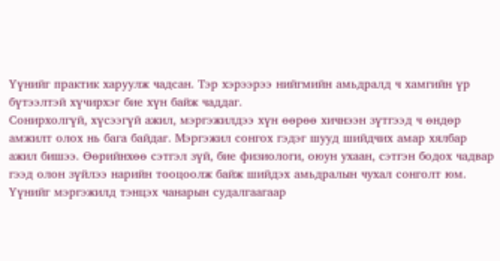Үүнийг практик харуулж чадсан. Тэр хэрээрээ нийгмийн амьдралд ч хамгийн үр бүтээлтэй хүчирхэг бие хүн байж чаддаг.
Сонирхолгүй, хүсээгүй ажил, мэргэжилдээ хүн өөрөө хичнээн зүтгээд ч өндөр амжилт олох нь бага байдаг. Мэргэжил сонгох гэдэг шууд шийдчих амар хялбар ажил бишээ. Өөрийнхөө сэтгэл зүй, бие физиологи, оюун ухаан, сэтгэн бодох чадвар гээд олон зүйлээ нарийн тооцоолж байж шийдэх амьдралын чухал сонголт юм. Үүнийг мэргэжилд тэнцэх чанарын судалгаагаар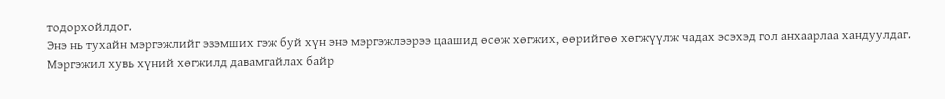тодорхойлдог.
Энэ нь тухайн мэргэжлийг эзэмших гэж буй хүн энэ мэргэжлээрээ цаашид өсөж хөгжих, өөрийгөө хөгжүүлж чадах эсэхэд гол анхаарлаа хандуулдаг. Мэргэжил хувь хүний хөгжилд давамгайлах байр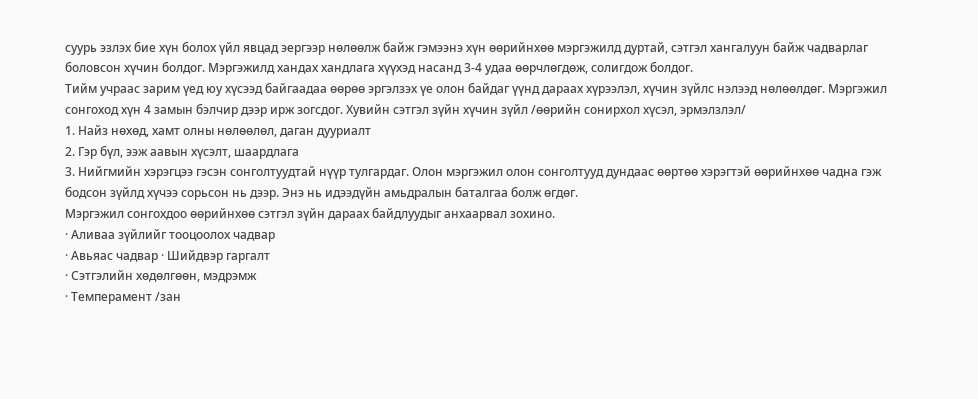суурь эзлэх бие хүн болох үйл явцад эергээр нөлөөлж байж гэмээнэ хүн өөрийнхөө мэргэжилд дуртай, сэтгэл хангалуун байж чадварлаг боловсон хүчин болдог. Мэргэжилд хандах хандлага хүүхэд насанд 3-4 удаа өөрчлөгдөж, солигдож болдог.
Тийм учраас зарим үед юу хүсээд байгаадаа өөрөө эргэлзэх үе олон байдаг үүнд дараах хүрээлэл, хүчин зүйлс нэлээд нөлөөлдөг. Мэргэжил сонгоход хүн 4 замын бэлчир дээр ирж зогсдог. Хувийн сэтгэл зүйн хүчин зүйл /өөрийн сонирхол хүсэл, эрмэлзлэл/
1. Найз нөхөд, хамт олны нөлөөлөл, даган дууриалт
2. Гэр бүл, ээж аавын хүсэлт, шаардлага
3. Нийгмийн хэрэгцээ гэсэн сонголтуудтай нүүр тулгардаг. Олон мэргэжил олон сонголтууд дундаас өөртөө хэрэгтэй өөрийнхөө чадна гэж бодсон зүйлд хүчээ сорьсон нь дээр. Энэ нь идээдүйн амьдралын баталгаа болж өгдөг.
Мэргэжил сонгохдоо өөрийнхөө сэтгэл зүйн дараах байдлуудыг анхаарвал зохино.
· Аливаа зүйлийг тооцоолох чадвар
· Авьяас чадвар · Шийдвэр гаргалт
· Сэтгэлийн хөдөлгөөн, мэдрэмж
· Темперамент /зан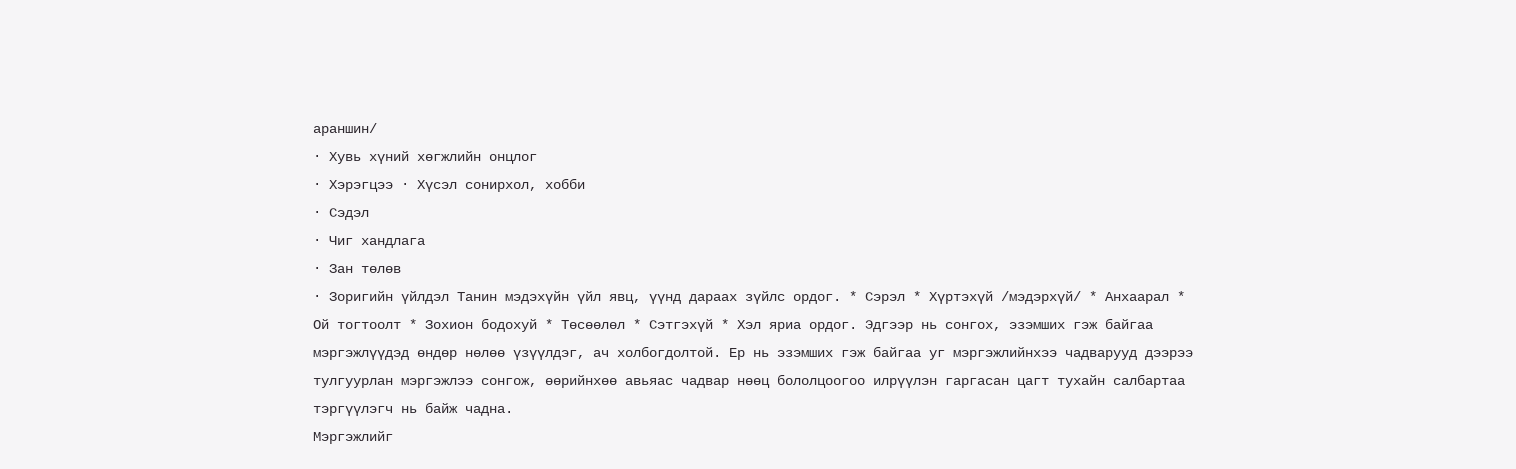араншин/
· Хувь хүний хөгжлийн онцлог
· Хэрэгцээ · Хүсэл сонирхол, хобби
· Сэдэл
· Чиг хандлага
· Зан төлөв
· Зоригийн үйлдэл Танин мэдэхүйн үйл явц, үүнд дараах зүйлс ордог. * Сэрэл * Хүртэхүй /мэдэрхүй/ * Анхаарал * Ой тогтоолт * Зохион бодохуй * Төсөөлөл * Сэтгэхүй * Хэл яриа ордог. Эдгээр нь сонгох, эзэмших гэж байгаа мэргэжлүүдэд өндөр нөлөө үзүүлдэг, ач холбогдолтой. Ер нь эзэмших гэж байгаа уг мэргэжлийнхээ чадварууд дээрээ тулгуурлан мэргэжлээ сонгож, өөрийнхөө авьяас чадвар нөөц бололцоогоо илрүүлэн гаргасан цагт тухайн салбартаа тэргүүлэгч нь байж чадна.
Мэргэжлийг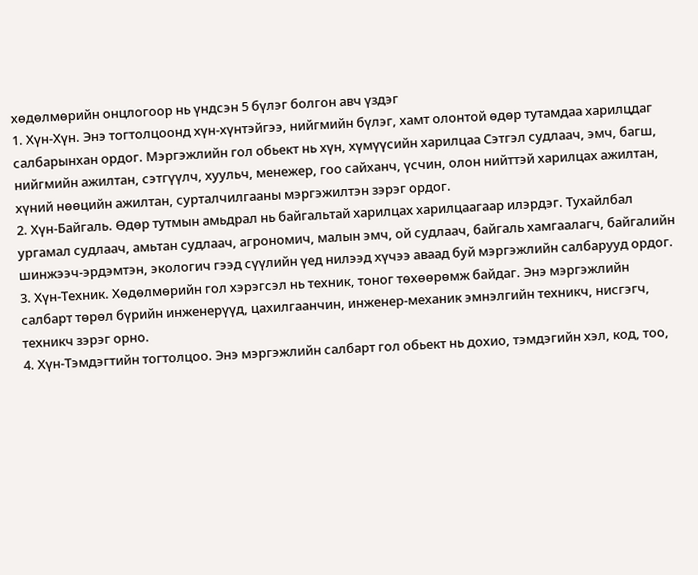хөдөлмөрийн онцлогоор нь үндсэн 5 бүлэг болгон авч үздэг
1. Хүн-Хүн. Энэ тогтолцоонд хүн-хүнтэйгээ, нийгмийн бүлэг, хамт олонтой өдөр тутамдаа харилцдаг салбарынхан ордог. Мэргэжлийн гол обьект нь хүн, хүмүүсийн харилцаа Сэтгэл судлаач, эмч, багш, нийгмийн ажилтан, сэтгүүлч, хуульч, менежер, гоо сайханч, үсчин, олон нийттэй харилцах ажилтан, хүний нөөцийн ажилтан, сурталчилгааны мэргэжилтэн зэрэг ордог.
2. Хүн-Байгаль. Өдөр тутмын амьдрал нь байгальтай харилцах харилцаагаар илэрдэг. Тухайлбал ургамал судлаач, амьтан судлаач, агрономич, малын эмч, ой судлаач, байгаль хамгаалагч, байгалийн шинжээч-эрдэмтэн, экологич гээд сүүлийн үед нилээд хүчээ аваад буй мэргэжлийн салбарууд ордог.
3. Хүн-Техник. Хөдөлмөрийн гол хэрэгсэл нь техник, тоног төхөөрөмж байдаг. Энэ мэргэжлийн салбарт төрөл бүрийн инженерүүд, цахилгаанчин, инженер-механик эмнэлгийн техникч, нисгэгч, техникч зэрэг орно.
4. Хүн-Тэмдэгтийн тогтолцоо. Энэ мэргэжлийн салбарт гол обьект нь дохио, тэмдэгийн хэл, код, тоо,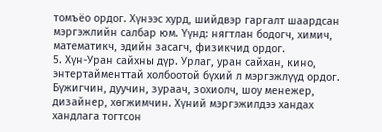томъёо ордог. Хүнээс хурд, шийдвэр гаргалт шаардсан мэргэжлийн салбар юм. Үүнд: нягтлан бодогч, химич, математикч, эдийн засагч, физикчид ордог.
5. Хүн-Уран сайхны дүр. Урлаг, уран сайхан, кино, энтертайменттай холбоотой бүхий л мэргэжлүүд ордог. Бүжигчин, дуучин, зураач, зохиолч, шоу менежер, дизайнер, хөгжимчин. Хүний мэргэжилдээ хандах хандлага тогтсон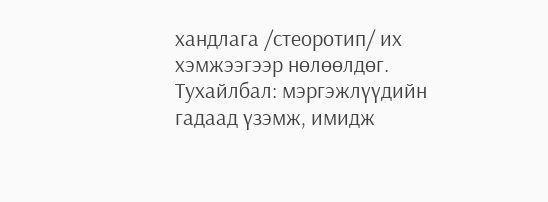хандлага /стеоротип/ их хэмжээгээр нөлөөлдөг. Тухайлбал: мэргэжлүүдийн гадаад үзэмж, имидж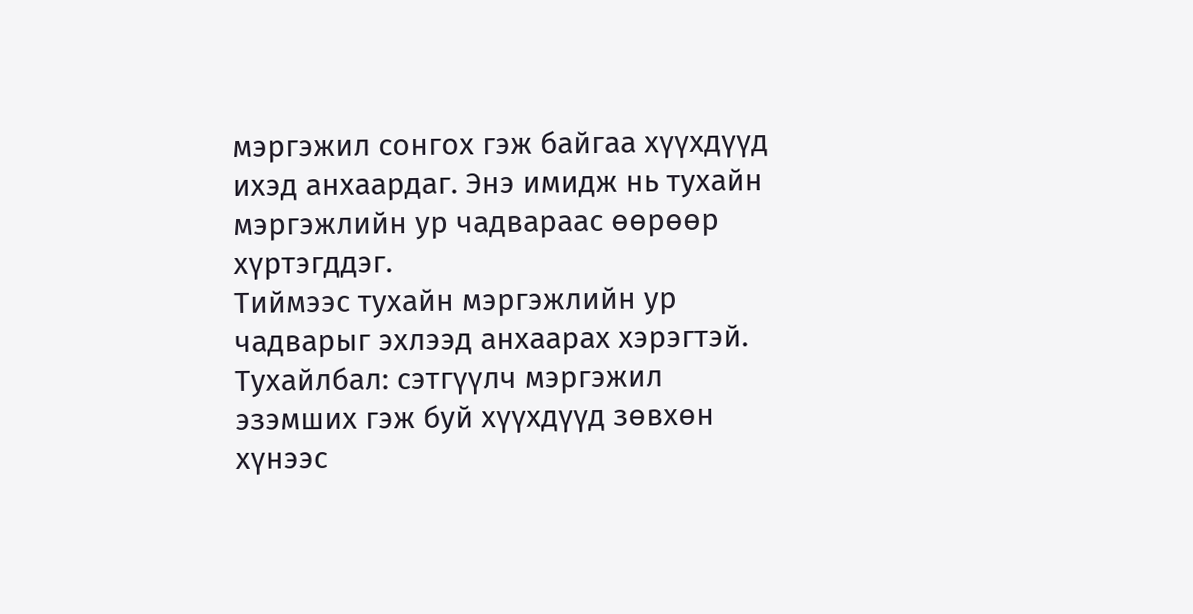мэргэжил сонгох гэж байгаа хүүхдүүд ихэд анхаардаг. Энэ имидж нь тухайн мэргэжлийн ур чадвараас өөрөөр хүртэгддэг.
Тиймээс тухайн мэргэжлийн ур чадварыг эхлээд анхаарах хэрэгтэй. Тухайлбал: сэтгүүлч мэргэжил эзэмших гэж буй хүүхдүүд зөвхөн хүнээс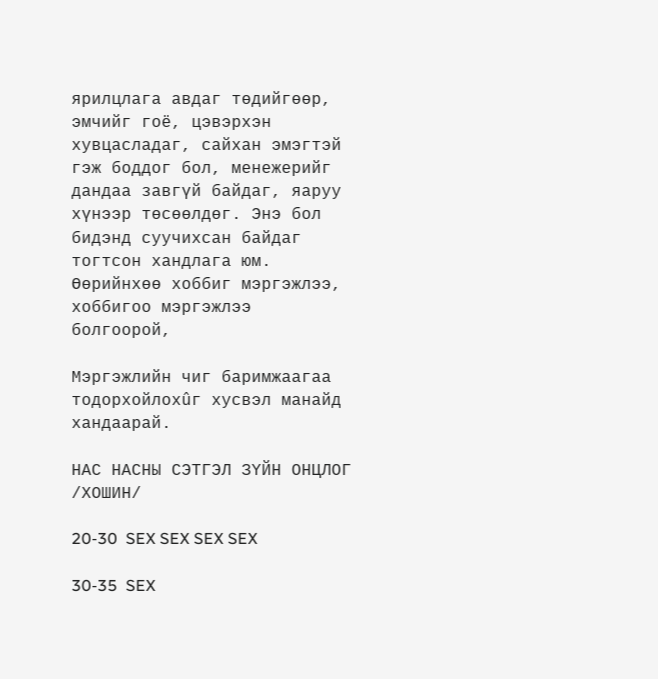ярилцлага авдаг төдийгөөр, эмчийг гоё, цэвэрхэн хувцасладаг, сайхан эмэгтэй гэж боддог бол, менежерийг дандаа завгүй байдаг, яаруу хүнээр төсөөлдөг. Энэ бол бидэнд суучихсан байдаг тогтсон хандлага юм. Өөрийнхөө хоббиг мэргэжлээ, хоббигоо мэргэжлээ болгоорой,

Мэргэжлийн чиг баримжаагаа тодорхойлохûг хусвэл манайд хандаарай.

НАС НАСНЫ СЭТГЭЛ ЗҮЙН ОНЦЛОГ /ХОШИН/

20-30  SEX SEX SEX SEX

30-35  SEX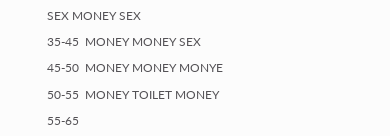SEX MONEY SEX

35-45  MONEY MONEY SEX

45-50  MONEY MONEY MONYE

50-55  MONEY TOILET MONEY

55-65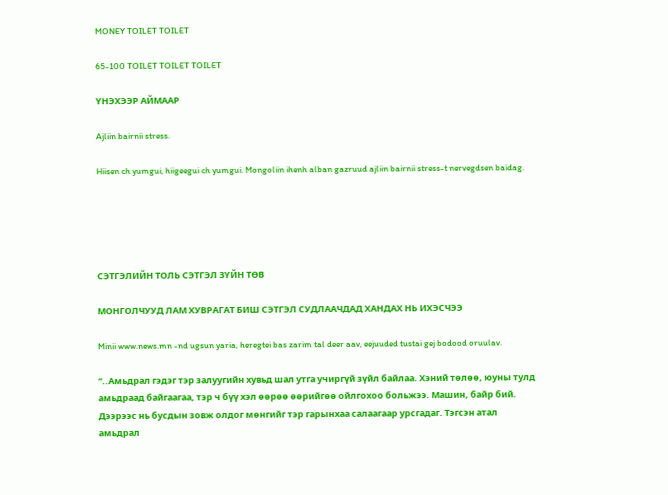MONEY TOILET TOILET

65-100 TOILET TOILET TOILET

ҮНЭХЭЭР АЙМААР

Ajliin bairnii stress.

Hiisen ch yumgui, hiigeegui ch yumgui. Mongoliin ihenh alban gazruud ajliin bairnii stress-t nervegdsen baidag.





СЭТГЭЛИЙН ТОЛЬ СЭТГЭЛ ЗҮЙН ТӨВ

МОНГОЛЧУУД ЛАМ ХУВРАГАТ БИШ СЭТГЭЛ СУДЛААЧДАД ХАНДАХ НЬ ИХЭСЧЭЭ

Minii www.news.mn -nd ugsun yaria, heregtei bas zarim tal deer aav, eejuuded tustai gej bodood oruulav.

“..Амьдрал гэдэг тэр залуугийн хувьд шал утга учиргүй зүйл байлаа. Хэний төлөө, юуны тулд амьдраад байгаагаа, тэр ч бүү хэл өөрөө өөрийгөө ойлгохоо больжээ. Машин, байр бий. Дээрээс нь бусдын зовж олдог мөнгийг тэр гарынхаа салаагаар урсгадаг. Тэгсэн атал амьдрал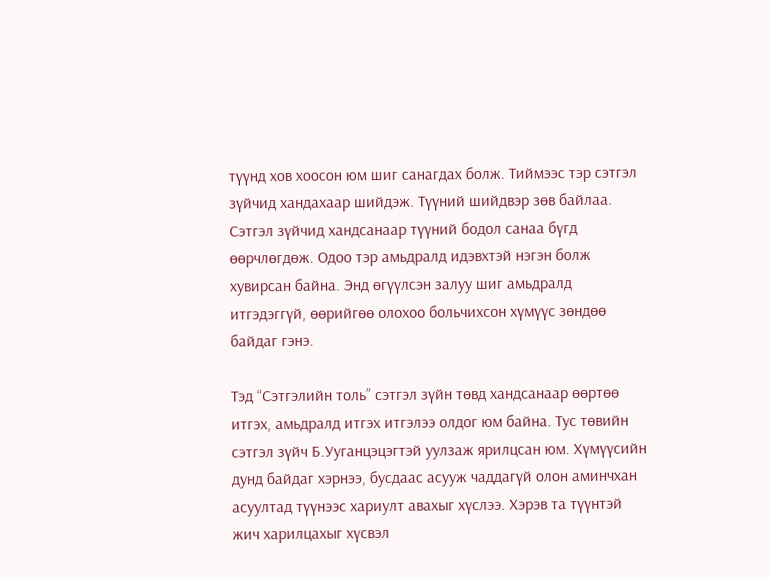түүнд хов хоосон юм шиг санагдах болж. Тиймээс тэр сэтгэл зүйчид хандахаар шийдэж. Түүний шийдвэр зөв байлаа. Сэтгэл зүйчид хандсанаар түүний бодол санаа бүгд өөрчлөгдөж. Одоо тэр амьдралд идэвхтэй нэгэн болж хувирсан байна. Энд өгүүлсэн залуу шиг амьдралд итгэдэггүй, өөрийгөө олохоо больчихсон хүмүүс зөндөө байдаг гэнэ.

Тэд “Сэтгэлийн толь” сэтгэл зүйн төвд хандсанаар өөртөө итгэх, амьдралд итгэх итгэлээ олдог юм байна. Тус төвийн сэтгэл зүйч Б.Ууганцэцэгтэй уулзаж ярилцсан юм. Хүмүүсийн дунд байдаг хэрнээ, бусдаас асууж чаддагүй олон аминчхан асуултад түүнээс хариулт авахыг хүслээ. Хэрэв та түүнтэй жич харилцахыг хүсвэл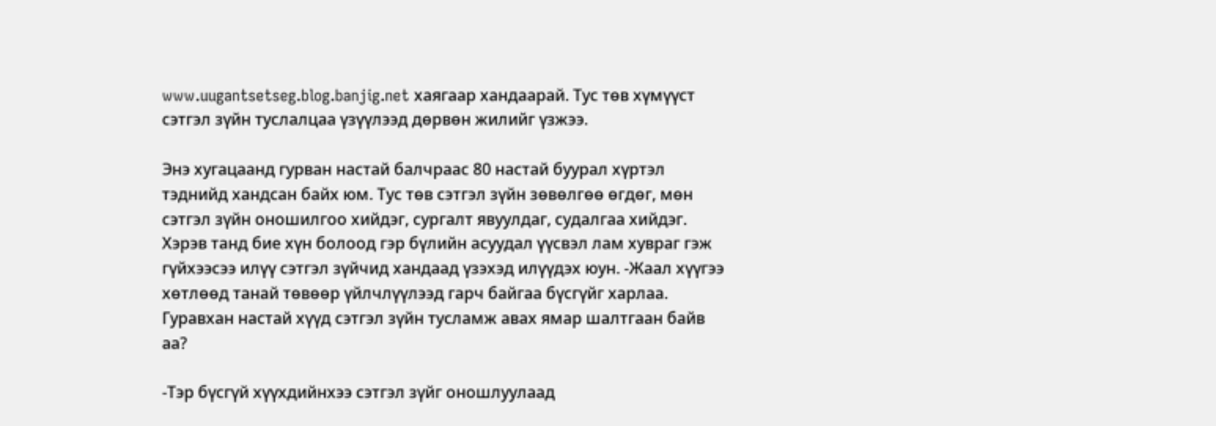www.uugantsetseg.blog.banjig.net хаягаар хандаарай. Тус төв хүмүүст сэтгэл зүйн туслалцаа үзүүлээд дөрвөн жилийг үзжээ.

Энэ хугацаанд гурван настай балчраас 80 настай буурал хүртэл тэднийд хандсан байх юм. Тус төв сэтгэл зүйн зөвөлгөө өгдөг, мөн сэтгэл зүйн оношилгоо хийдэг, сургалт явуулдаг, судалгаа хийдэг. Хэрэв танд бие хүн болоод гэр бүлийн асуудал үүсвэл лам хувраг гэж гүйхээсээ илүү сэтгэл зүйчид хандаад үзэхэд илүүдэх юун. -Жаал хүүгээ хөтлөөд танай төвөөр үйлчлүүлээд гарч байгаа бүсгүйг харлаа. Гуравхан настай хүүд сэтгэл зүйн тусламж авах ямар шалтгаан байв аа?

-Тэр бүсгүй хүүхдийнхээ сэтгэл зүйг оношлуулаад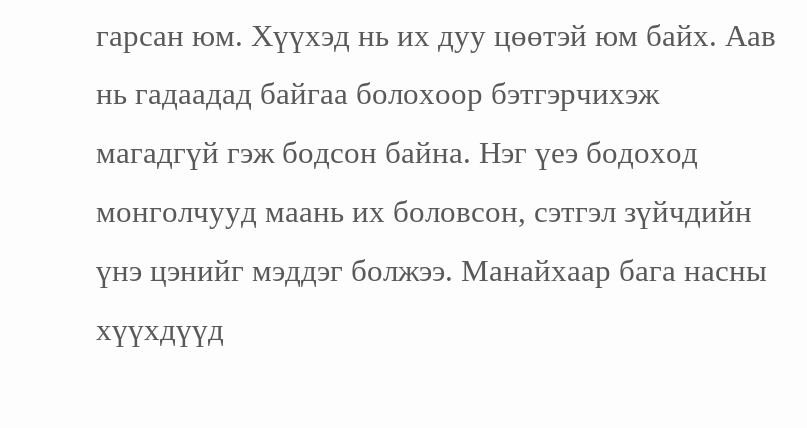гарсан юм. Хүүхэд нь их дуу цөөтэй юм байх. Аав нь гадаадад байгаа болохоор бэтгэрчихэж магадгүй гэж бодсон байна. Нэг үеэ бодоход монголчууд маань их боловсон, сэтгэл зүйчдийн үнэ цэнийг мэддэг болжээ. Манайхаар бага насны хүүхдүүд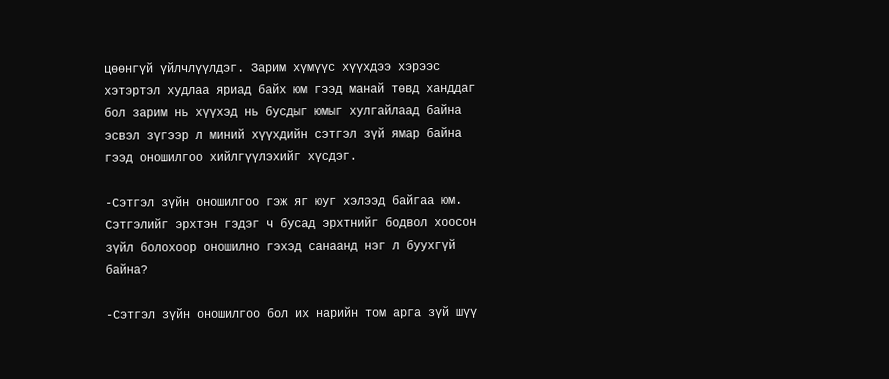цөөнгүй үйлчлүүлдэг. Зарим хүмүүс хүүхдээ хэрээс хэтэртэл худлаа яриад байх юм гээд манай төвд ханддаг бол зарим нь хүүхэд нь бусдыг юмыг хулгайлаад байна эсвэл зүгээр л миний хүүхдийн сэтгэл зүй ямар байна гээд оношилгоо хийлгүүлэхийг хүсдэг.

-Сэтгэл зүйн оношилгоо гэж яг юуг хэлээд байгаа юм. Сэтгэлийг эрхтэн гэдэг ч бусад эрхтнийг бодвол хоосон зүйл болохоор оношилно гэхэд санаанд нэг л буухгүй байна?

-Сэтгэл зүйн оношилгоо бол их нарийн том арга зүй шүү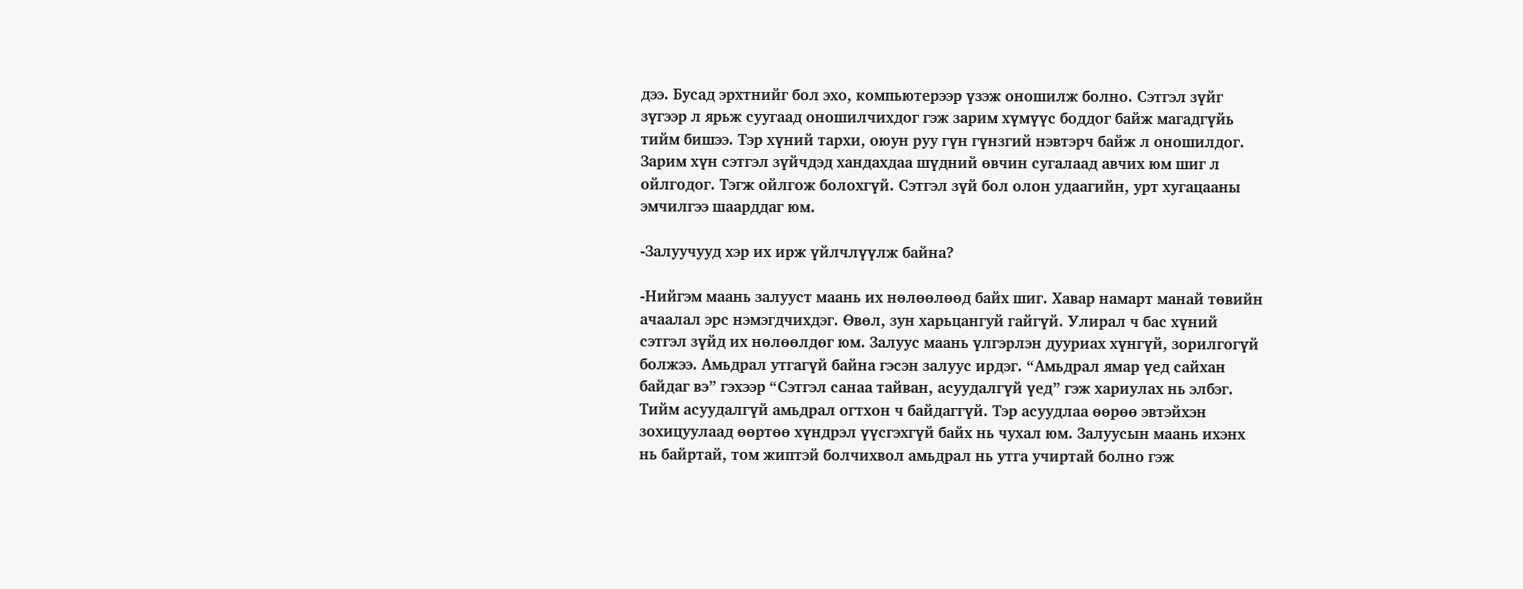дээ. Бусад эрхтнийг бол эхо, компьютерээр үзэж оношилж болно. Сэтгэл зүйг зүгээр л ярьж суугаад оношилчихдог гэж зарим хүмүүс боддог байж магадгүйь тийм бишээ. Тэр хүний тархи, оюун руу гүн гүнзгий нэвтэрч байж л оношилдог. Зарим хүн сэтгэл зүйчдэд хандахдаа шүдний өвчин сугалаад авчих юм шиг л ойлгодог. Тэгж ойлгож болохгүй. Сэтгэл зүй бол олон удаагийн, урт хугацааны эмчилгээ шаарддаг юм.

-Залуучууд хэр их ирж үйлчлүүлж байна?

-Нийгэм маань залууст маань их нөлөөлөөд байх шиг. Xавар намарт манай төвийн ачаалал эрс нэмэгдчихдэг. Өвөл, зун харьцангуй гайгүй. Улирал ч бас хүний сэтгэл зүйд их нөлөөлдөг юм. Залуус маань үлгэрлэн дууриах хүнгүй, зорилгогүй болжээ. Амьдрал утгагүй байна гэсэн залуус ирдэг. “Амьдрал ямар үед сайхан байдаг вэ” гэхээр “Сэтгэл санаа тайван, асуудалгүй үед” гэж хариулах нь элбэг. Тийм асуудалгүй амьдрал огтхон ч байдаггүй. Тэр асуудлаа өөрөө эвтэйхэн зохицуулаад өөртөө хүндрэл үүсгэхгүй байх нь чухал юм. Залуусын маань ихэнх нь байртай, том жиптэй болчихвол амьдрал нь утга учиртай болно гэж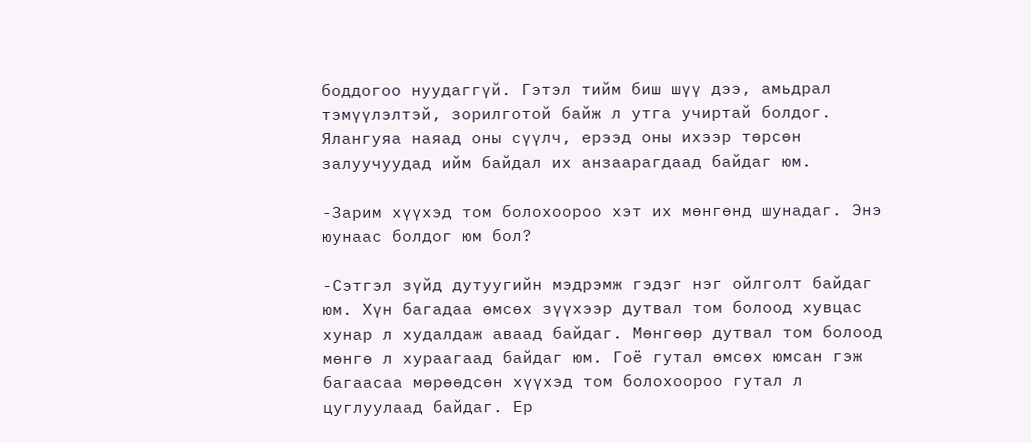боддогоо нуудаггүй. Гэтэл тийм биш шүү дээ, амьдрал тэмүүлэлтэй, зорилготой байж л утга учиртай болдог. Ялангуяа наяад оны сүүлч, ерээд оны ихээр төрсөн залуучуудад ийм байдал их анзаарагдаад байдаг юм.

-Зарим хүүхэд том болохоороо хэт их мөнгөнд шунадаг. Энэ юунаас болдог юм бол?

-Сэтгэл зүйд дутуугийн мэдрэмж гэдэг нэг ойлголт байдаг юм. Хүн багадаа өмсөх зүүхээр дутвал том болоод хувцас хунар л худалдаж аваад байдаг. Мөнгөөр дутвал том болоод мөнгө л хураагаад байдаг юм. Гоё гутал өмсөх юмсан гэж багаасаа мөрөөдсөн хүүхэд том болохоороо гутал л цуглуулаад байдаг. Ер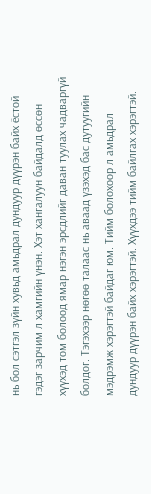нь бол сэтгэл зүйн хувьд амьдрал дундуур дүүрэн байх ёстой гэдэг зарчим л хамгийн үнэн. Хэт хангалуун байдалд өссөн хүүхэд том болоод ямар нэгэн эрсдлийг даван туулах чадваргүй болдог. Тэгэхээр нөгөө талаас нь аваад үзэхэд бас дутуугийн мэдрэмж хэрэгтэй байдаг юм. Тийм болохоор л амьдрал дундуур дүүрэн байх хэрэгтэй. Хүүхдээ тийм байлгах хэрэгтэй.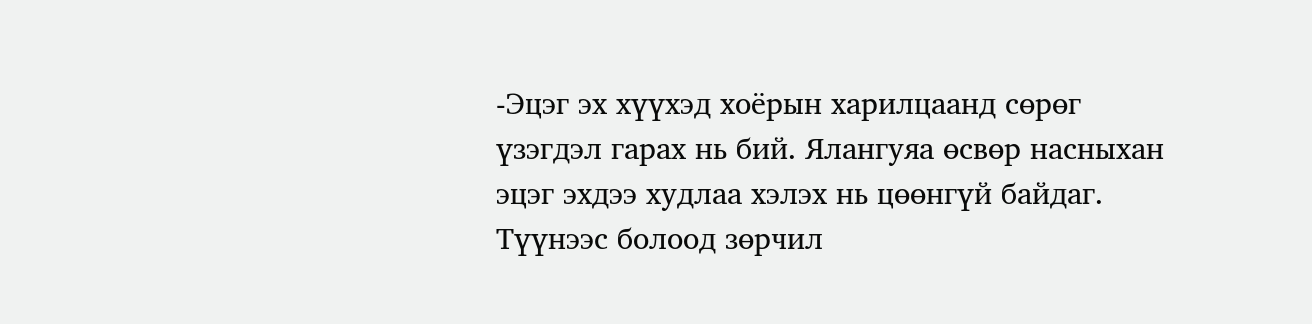-Эцэг эх хүүхэд хоёрын харилцаанд сөрөг үзэгдэл гарах нь бий. Ялангуяа өсвөр насныхан эцэг эхдээ худлаа хэлэх нь цөөнгүй байдаг. Түүнээс болоод зөрчил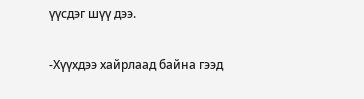үүсдэг шүү дээ.

-Хүүхдээ хайрлаад байна гээд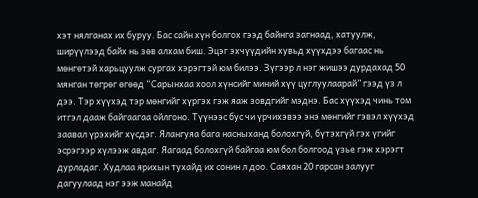хэт нялганах их буруу. Бас сайн хүн болгох гээд байнга загнаад, хатуулж, ширүүлээд байх нь зөв алхам биш. Эцэг эхчүүдийн хувьд хүүхдээ багаас нь мөнгөтэй харьцуулж сургах хэрэгтэй юм билээ. Зүгээр л нэг жишээ дурдахад 50 мянган төгрөг өгөөд “Сарынхаа хоол хүнсийг миний хүү цуглуулаарай” гээд үз л дээ. Тэр хүүхэд тэр мөнгийг хүргэх гэж яаж зовдгийг мэднэ. Бас хүүхэд чинь том итгэл дааж байгаагаа ойлгоно. Түүнээс бус чи үрчихэвээ энэ мөнгийг гэвэл хүүхэд заавал үрэхийг хүсдэг. Ялангуяа бага насныханд болохгүй, бүтэхгүй гэх үгийг эсрэгээр хүлээж авдаг. Яагаад болохгүй байгаа юм бол болгоод үзье гэж хэрэгт дурладаг. Худлаа ярихын тухайд их сонин л доо. Саяхан 20 гарсан залууг дагуулаад нэг ээж манайд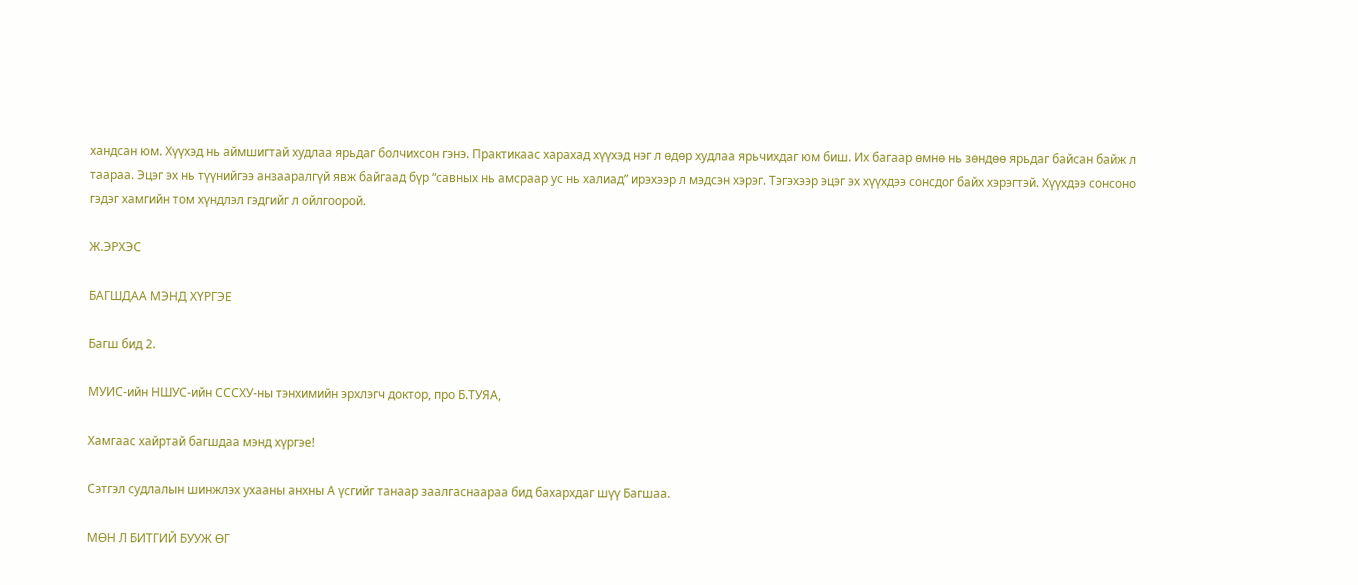хандсан юм. Хүүхэд нь аймшигтай худлаа ярьдаг болчихсон гэнэ. Практикаас харахад хүүхэд нэг л өдөр худлаа ярьчихдаг юм биш. Их багаар өмнө нь зөндөө ярьдаг байсан байж л таараа. Эцэг эх нь түүнийгээ анзааралгүй явж байгаад бүр “савных нь амсраар ус нь халиад” ирэхээр л мэдсэн хэрэг. Тэгэхээр эцэг эх хүүхдээ сонсдог байх хэрэгтэй. Хүүхдээ сонсоно гэдэг хамгийн том хүндлэл гэдгийг л ойлгоорой.

Ж.ЭРХЭС

БАГШДАА МЭНД ХҮРГЭЕ

Багш бид 2.

МУИС-ийн НШУС-ийн СССХУ-ны тэнхимийн эрхлэгч доктор, про Б.ТУЯА,

Хамгаас хайртай багшдаа мэнд хүргэе!

Сэтгэл судлалын шинжлэх ухааны анхны А үсгийг танаар заалгаснаараа бид бахархдаг шүү Багшаа.

МӨН Л БИТГИЙ БУУЖ ӨГ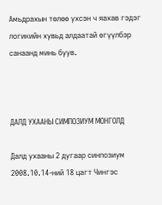Амьдрахын төлөө ухсэн ч яахав гэдэг логикийн хувьд алдаатай өгүүлбэр санаанд минь буув.



ДАЛД УХААНЫ СИМПОЗИУМ МОНГОЛД

Далд ухааны 2 дугаар синпозиум 2008.10.14-ний 18 цагт Чингэс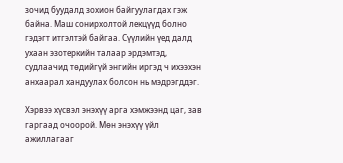зочид буудалд зохион байгуулагдах гэж байна. Маш сонирхолтой лекцүүд болно гэдэгт итгэлтэй байгаа. Сүүлийн үед далд ухаан эзотеркийн талаар эрдэмтэд, судлаачид төдийгүй энгийн иргэд ч ихээхэн анхаарал хандуулах болсон нь мэдрэгддэг.

Хэрвээ хүсвэл энэхүү арга хэмжээнд цаг, зав гаргаад очоорой. Мөн энэхүү үйл ажиллагааг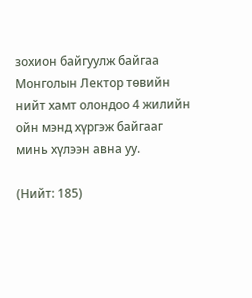зохион байгуулж байгаа Монголын Лектор төвийн нийт хамт олондоо 4 жилийн ойн мэнд хүргэж байгааг минь хүлээн авна уу.

(Нийт: 185)